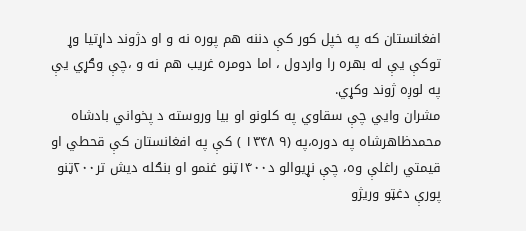افغانستان که په خپل کور کې دننه هم پوره نه و او دژوند داړتیا وړ توکې يې له بهره را واردول ، اما دومره غريب هم نه و ،چې وګړي يې په لوږه ژوند وکړي.
مشران وايي چې سقاوي په کلونو او بیا وروسته د پخواني بادشاه محمدظاهرشاه په دوره،په (۹ ۱۳۴۸ ) کې په افغانستان کې قحطي او قيمتي راغلې وه، چې نړيوالو د۱۴۰۰ټنو غنمو او بنګله ديش تر۲۰۰ټنو پورې دغټو وريژو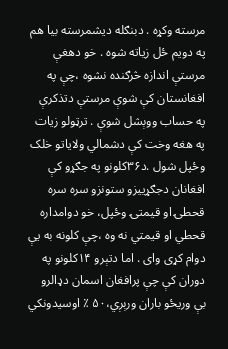مرسته وکړه . دبنګله ديشمرسته بيا هم په دويم ځل زياته شوه . خو دهغې مرستې اندازه څرګنده نشوه ،چې په افغانستان کې شوې مرستې دتذکرې په حساب ووېشل شوې . ترټولو زيات په هغه وخت کې دشمالي ولاياتو خلک وځپل شول .د۳۶کلونو په جګړو کې افغانان دجګړييزو ستونزو سره سره قحطۍ او قيمتۍ وځپل، خو دوامداره قحطي او قيمتي نه وه ،چې کلونه به يې دوام کړی وای . اما دتېرو ۱۴کلونو په دوران کې چې پرافغان اسمان دډالرو بې وريځو باران ورېږي،۵۰ ٪ اوسيدونکي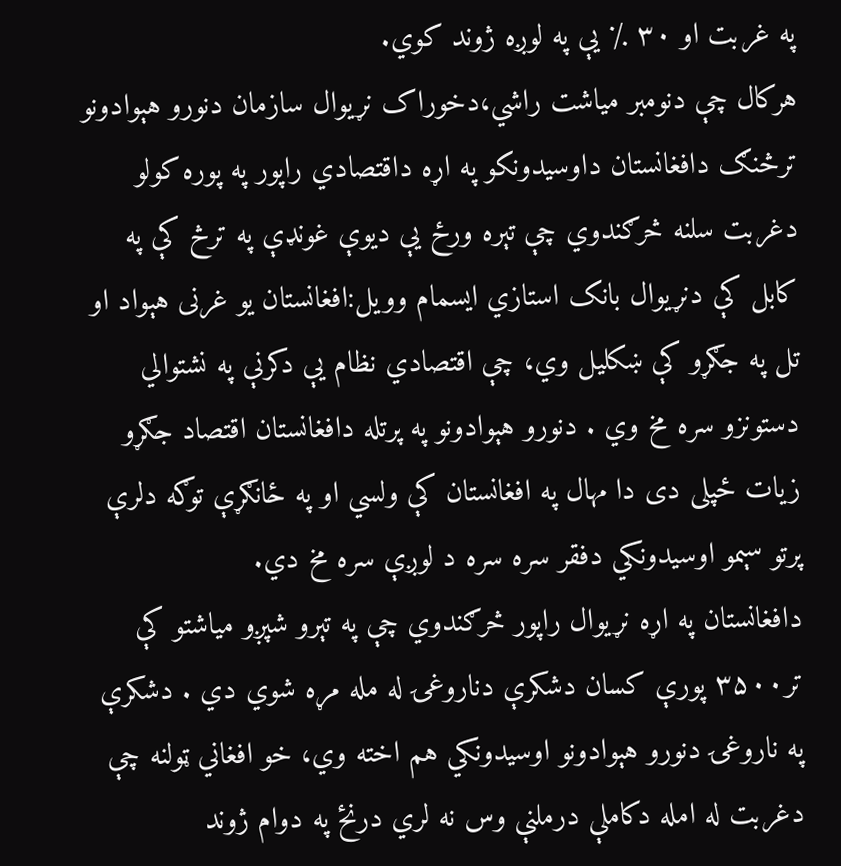په غربت او ۳۰ ٪ يې په لوږه ژوند کوي.
هرکال چې دنومبر مياشت راشي،دخوراک نړيوال سازمان دنورو هېوادونو ترڅنګ دافغانستان داوسيدونکو په اړه داقتصادي راپور په پوره کولو دغربت سلنه څرګندوي چې تېره ورځ يې ديوې غونډې په ترڅ کې په کابل کې دنړيوال بانک استازي ايسمام وويل:افغانستان يو غرنی هېواد او تل په جګړو کې ښکليل وي، چې اقتصادي نظام يې دکرنې په نشتوالي دستونزو سره مخ وي . دنورو هېوادونو په پرتله دافغانستان اقتصاد جګړو زيات ځپلی دی دا مهال په افغانستان کې ولسي او په ځانګړې توګه دلرې پرتو سېمو اوسيدونکي دفقر سره سره د لوږې سره مخ دي.
دافغانستان په اړه نړيوال راپور څرګندوي چې په تېرو شپږو مياشتو کې تر۳۵۰۰ پورې کسان دشکرې دناروغۍ له مله مړه شوي دي . دشکرې په ناروغۍ دنورو هېوادونو اوسيدونکي هم اخته وي، خو افغاني ټولنه چې دغربت له امله دکاملې درملنې وس نه لري درنځ په دوام ژوند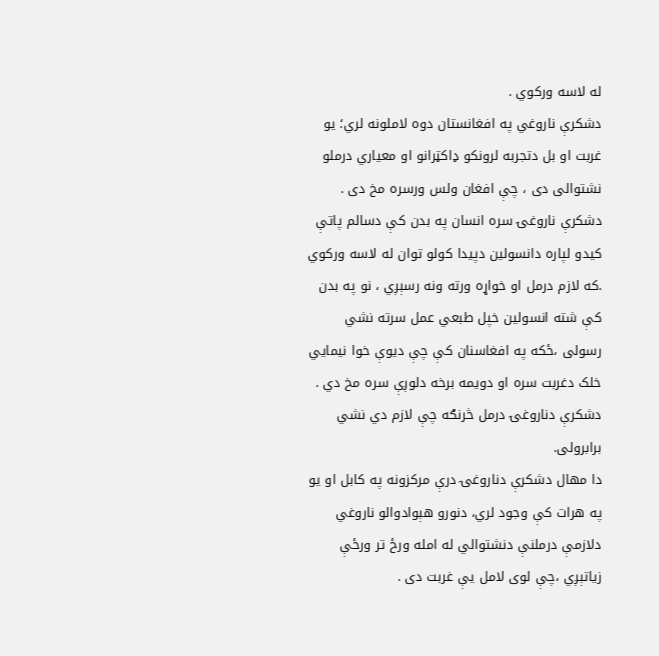له لاسه ورکوي .
دشکرې ناروغي په افغانستان دوه لاملونه لري؛ يو غربت او بل دتجربه لرونکو ډاکټرانو او معياري درملو نشتوالی دی ، چې افغان ولس ورسره مخ دی .
دشکرې ناروغۍ سره انسان په بدن کې دسالم پاتې کيدو لپاره دانسولين دپيدا کولو توان له لاسه ورکوي .که لازم درمل او خواړه ورته ونه رسېږي ، نو په بدن کې شته انسولين خپل طبعي عمل سرته نشي رسولی ،ځکه په افغاسنان کې چې ديوې خوا نيمايي خلک دغربت سره او دويمه برخه دلوږې سره مخ دي . دشکرې دناروغۍ درمل څرنګه چې لازم دي نشي برابرولی.
دا مهال دشکرې دناروغۍ درې مرکزونه په کابل او يو په هرات کې وجود لري، دنورو هېوادوالو ناروغي دلازمې درملنې دنشتوالي له امله ورځ تر ورځې زياتېږي ،چې لوی لامل يې غربت دی .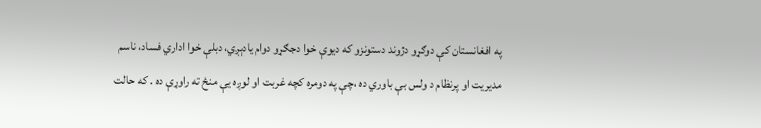په افغانستان کې دوګړو دژوند دستونزو که ديوې خوا دجګړو دوام يادېږي، دبلې خوا اداري فساد، ناسم مديريت او پرنظام د ولس بې باوري ده ،چې په دومره کچه غربت او لوږه يې منځ ته راوړې ده . که حالت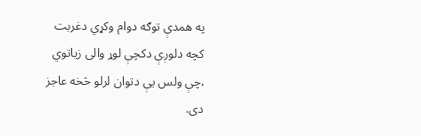په همدې توګه دوام وکړي دغربت کچه دلوږې دکچې لوړ والی زياتوي ،چې ولس يې دتوان لرلو څخه عاجز دی.